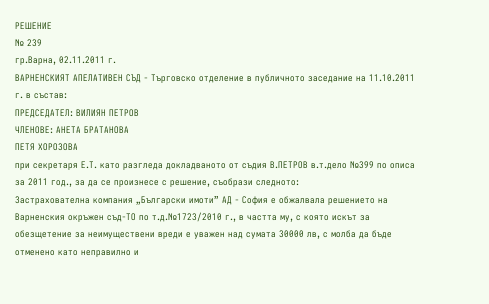РЕШЕНИЕ
№ 239
гр.Варна, 02.11.2011 г.
ВАРНЕНСКИЯТ АПЕЛАТИВЕН СЪД - Търговско отделение в публичното заседание на 11.10.2011 г. в състав:
ПРЕДСЕДАТЕЛ: ВИЛИЯН ПЕТРОВ
ЧЛЕНОВЕ: АНЕТА БРАТАНОВА
ПЕТЯ ХОРОЗОВА
при секретаря Е.Т. като разгледа докладваното от съдия В.ПЕТРОВ в.т.дело №399 по описа за 2011 год., за да се произнесе с решение, съобрази следното:
Застрахователна компания „Български имоти” АД - София е обжалвала решението на Варненския окръжен съд-ТО по т.д.№1723/2010 г., в частта му, с която искът за обезщетение за неимуществени вреди е уважен над сумата 30000 лв, с молба да бъде отменено като неправилно и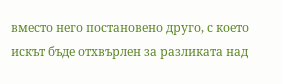вместо него постановено друго, с което искът бъде отхвърлен за разликата над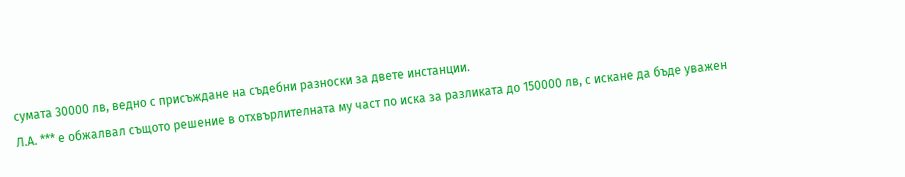сумата 30000 лв, ведно с присъждане на съдебни разноски за двете инстанции.
Л.А. *** е обжалвал същото решение в отхвърлителната му част по иска за разликата до 150000 лв, с искане да бъде уважен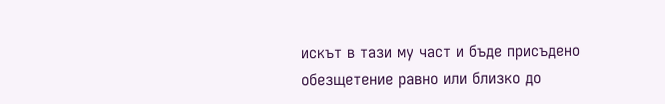искът в тази му част и бъде присъдено обезщетение равно или близко до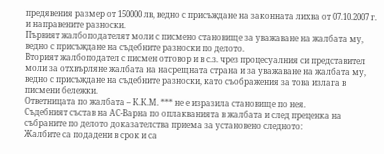предявения размер от 150000 лв, ведно с присъждане на законната лихва от 07.10.2007 г. и направените разноски.
Първият жалбоподателят моли с писмено становище за уважаване на жалбата му, ведно с присъждане на съдебните разноски по делото.
Вторият жалбоподател с писмен отговор и в с.з. чрез процесуалния си представител моли за отхвърляне жалбата на насрещната страна и за уважаване на жалбата му, ведно с присъждане на съдебните разноски, като съображения за това излага в писмени бележки.
Ответницата по жалбата – К.К.М. *** не е изразила становище по нея.
Съдебният състав на АС-Варна по оплакванията в жалбата и след преценка на събраните по делото доказателства приема за установено следното:
Жалбите са подадени в срок и са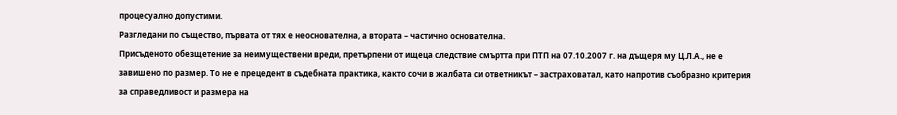процесуално допустими.
Разгледани по същество, първата от тях е неоснователна, а втората – частично основателна.
Присъденото обезщетение за неимуществени вреди, претърпени от ищеца следствие смъртта при ПТП на 07.10.2007 г. на дъщеря му Ц.Л.А., не е завишено по размер. То не е прецедент в съдебната практика, както сочи в жалбата си ответникът – застраховатал, като напротив съобразно критерия за справедливост и размера на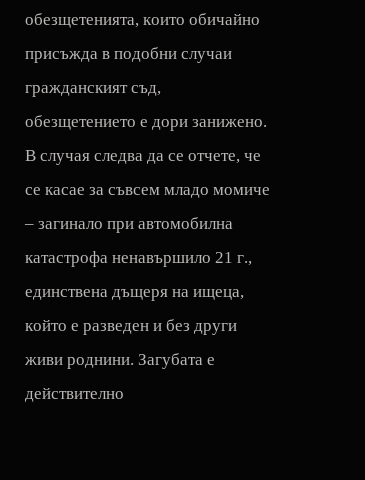обезщетенията, които обичайно присъжда в подобни случаи гражданският съд, обезщетението е дори занижено. В случая следва да се отчете, че се касае за съвсем младо момиче – загинало при автомобилна катастрофа ненавършило 21 г., единствена дъщеря на ищеца, който е разведен и без други живи роднини. Загубата е действително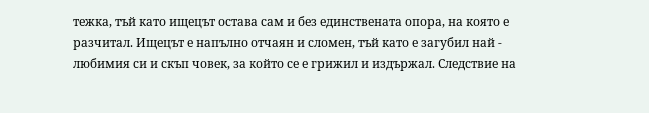тежка, тъй като ищецът остава сам и без единствената опора, на която е разчитал. Ищецът е напълно отчаян и сломен, тъй като е загубил най - любимия си и скъп човек, за който се е грижил и издържал. Следствие на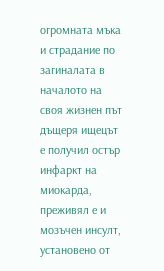огромната мъка и страдание по загиналата в началото на своя жизнен път дъщеря ищецът е получил остър инфаркт на миокарда, преживял е и мозъчен инсулт, установено от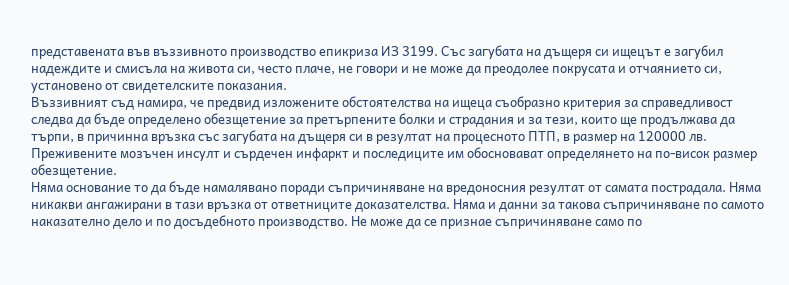представената във въззивното производство епикриза ИЗ 3199. Със загубата на дъщеря си ищецът е загубил надеждите и смисъла на живота си, често плаче, не говори и не може да преодолее покрусата и отчаянието си, установено от свидетелските показания.
Въззивният съд намира, че предвид изложените обстоятелства на ищеца съобразно критерия за справедливост следва да бъде определено обезщетение за претърпените болки и страдания и за тези, които ще продължава да търпи, в причинна връзка със загубата на дъщеря си в резултат на процесното ПТП, в размер на 120000 лв. Преживените мозъчен инсулт и сърдечен инфаркт и последиците им обосновават определянето на по-висок размер обезщетение.
Няма основание то да бъде намалявано поради съпричиняване на вредоносния резултат от самата пострадала. Няма никакви ангажирани в тази връзка от ответниците доказателства. Няма и данни за такова съпричиняване по самото наказателно дело и по досъдебното производство. Не може да се признае съпричиняване само по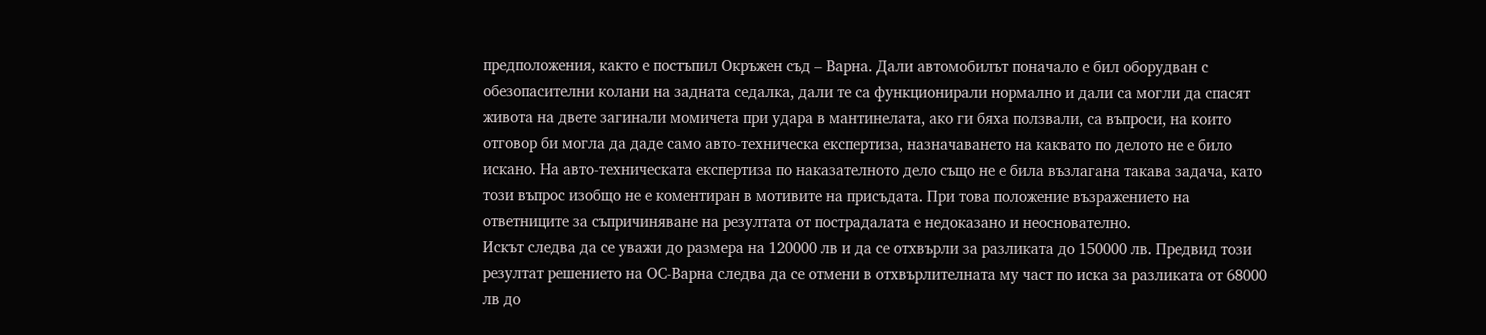предположения, както е постъпил Окръжен съд – Варна. Дали автомобилът поначало е бил оборудван с обезопасителни колани на задната седалка, дали те са функционирали нормално и дали са могли да спасят живота на двете загинали момичета при удара в мантинелата, ако ги бяха ползвали, са въпроси, на които отговор би могла да даде само авто-техническа експертиза, назначаването на каквато по делото не е било искано. На авто-техническата експертиза по наказателното дело също не е била възлагана такава задача, като този въпрос изобщо не е коментиран в мотивите на присъдата. При това положение възражението на ответниците за съпричиняване на резултата от пострадалата е недоказано и неоснователно.
Искът следва да се уважи до размера на 120000 лв и да се отхвърли за разликата до 150000 лв. Предвид този резултат решението на ОС-Варна следва да се отмени в отхвърлителната му част по иска за разликата от 68000 лв до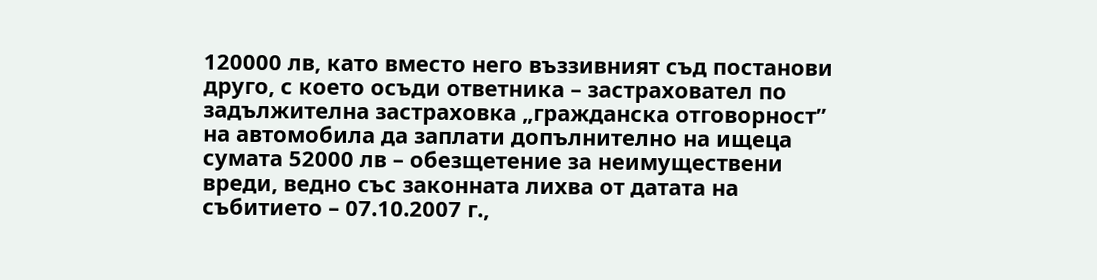120000 лв, като вместо него въззивният съд постанови друго, с което осъди ответника – застраховател по задължителна застраховка „гражданска отговорност” на автомобила да заплати допълнително на ищеца сумата 52000 лв – обезщетение за неимуществени вреди, ведно със законната лихва от датата на събитието – 07.10.2007 г.,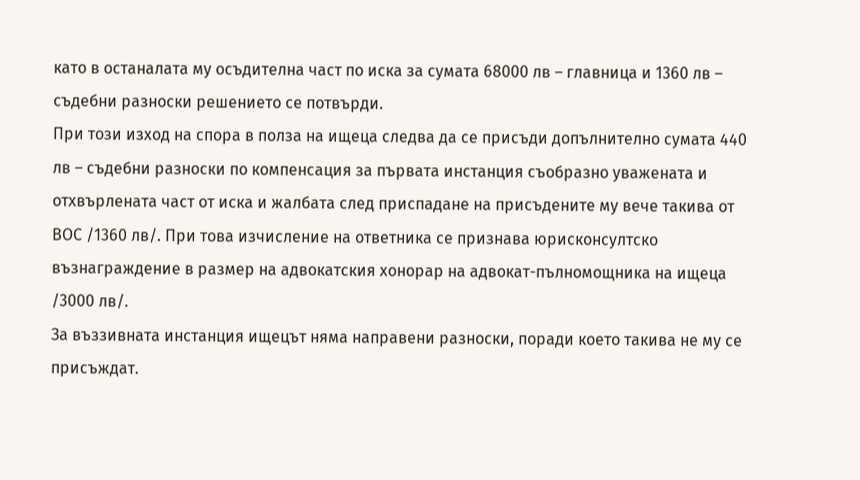като в останалата му осъдителна част по иска за сумата 68000 лв – главница и 1360 лв – съдебни разноски решението се потвърди.
При този изход на спора в полза на ищеца следва да се присъди допълнително сумата 440 лв – съдебни разноски по компенсация за първата инстанция съобразно уважената и отхвърлената част от иска и жалбата след приспадане на присъдените му вече такива от ВОС /1360 лв/. При това изчисление на ответника се признава юрисконсултско възнаграждение в размер на адвокатския хонорар на адвокат-пълномощника на ищеца /3000 лв/.
За въззивната инстанция ищецът няма направени разноски, поради което такива не му се присъждат.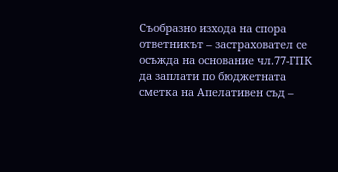Съобразно изхода на спора ответникът – застраховател се осъжда на основание чл.77-ГПК да заплати по бюджетната сметка на Апелативен съд –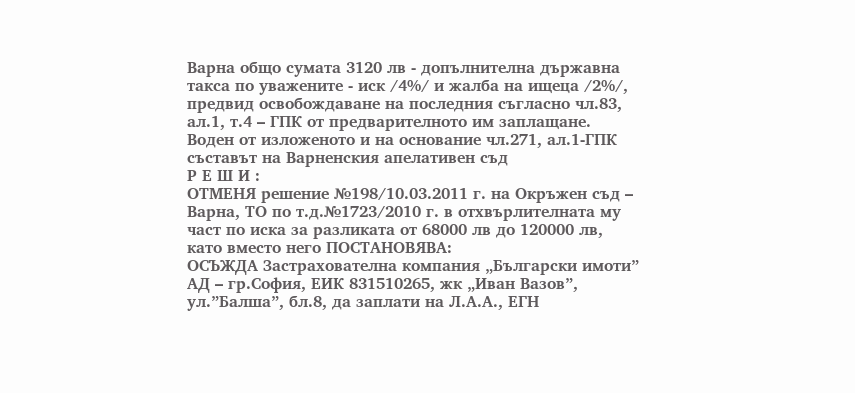Варна общо сумата 3120 лв - допълнителна държавна такса по уважените - иск /4%/ и жалба на ищеца /2%/, предвид освобождаване на последния съгласно чл.83, ал.1, т.4 – ГПК от предварителното им заплащане.
Воден от изложеното и на основание чл.271, ал.1-ГПК съставът на Варненския апелативен съд
Р Е Ш И :
ОТМЕНЯ решение №198/10.03.2011 г. на Окръжен съд – Варна, ТО по т.д.№1723/2010 г. в отхвърлителната му част по иска за разликата от 68000 лв до 120000 лв, като вместо него ПОСТАНОВЯВА:
ОСЪЖДА Застрахователна компания „Български имоти” АД – гр.София, ЕИК 831510265, жк „Иван Вазов”, ул.”Балша”, бл.8, да заплати на Л.А.А., ЕГН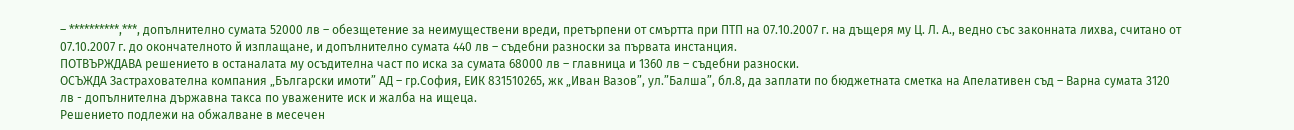– **********,***, допълнително сумата 52000 лв – обезщетение за неимуществени вреди, претърпени от смъртта при ПТП на 07.10.2007 г. на дъщеря му Ц. Л. А., ведно със законната лихва, считано от 07.10.2007 г. до окончателното й изплащане, и допълнително сумата 440 лв – съдебни разноски за първата инстанция.
ПОТВЪРЖДАВА решението в останалата му осъдителна част по иска за сумата 68000 лв – главница и 1360 лв – съдебни разноски.
ОСЪЖДА Застрахователна компания „Български имоти” АД – гр.София, ЕИК 831510265, жк „Иван Вазов”, ул.”Балша”, бл.8, да заплати по бюджетната сметка на Апелативен съд – Варна сумата 3120 лв - допълнителна държавна такса по уважените иск и жалба на ищеца.
Решението подлежи на обжалване в месечен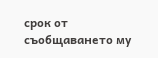срок от съобщаването му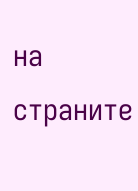на страните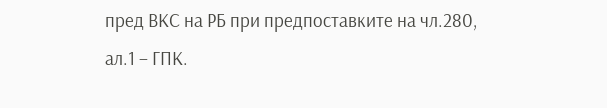пред ВКС на РБ при предпоставките на чл.280, ал.1 – ГПК.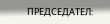ПРЕДСЕДАТЕЛ: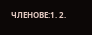ЧЛЕНОВЕ:1. 2.